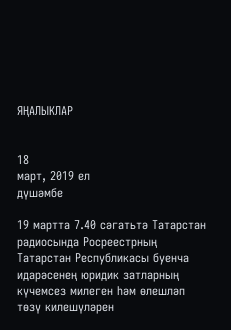ЯҢАЛЫКЛАР


18
март, 2019 ел
дүшәмбе

19 мартта 7.40 сәгатьтә Татарстан радиосында Росреестрның Татарстан Республикасы буенча идарәсенең юридик затларның күчемсез милеген һәм өлешләп төзү килешүләрен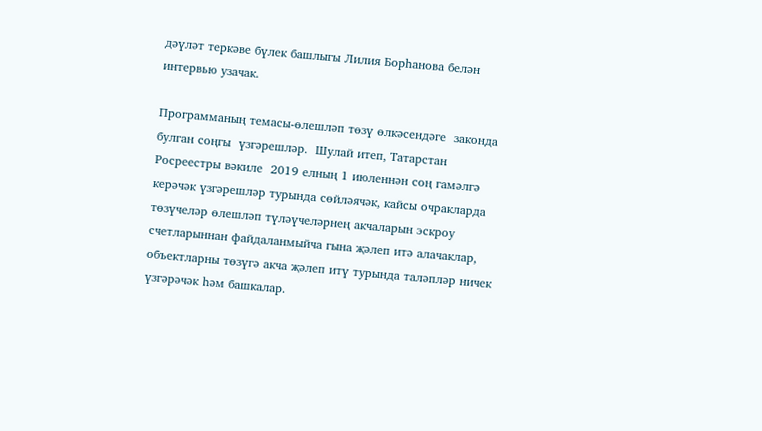дәүләт теркәве бүлек башлыгы Лилия Борһанова белән интервью узачак.

Программаның темасы-өлешләп төзү өлкәсендәге  законда булган соңгы  үзгәрешләр.  Шулай итеп, Татарстан Росреестры вәкиле  2019 елның 1 июленнән соң гамәлгә керәчәк үзгәрешләр турында сөйләячәк, кайсы очракларда төзүчеләр өлешләп түләүчеләрнең акчаларын эскроу счетларыннан файдаланмыйча гына җәлеп итә алачаклар, объектларны төзүгә акча җәлеп итү турында таләпләр ничек үзгәрәчәк һәм башкалар.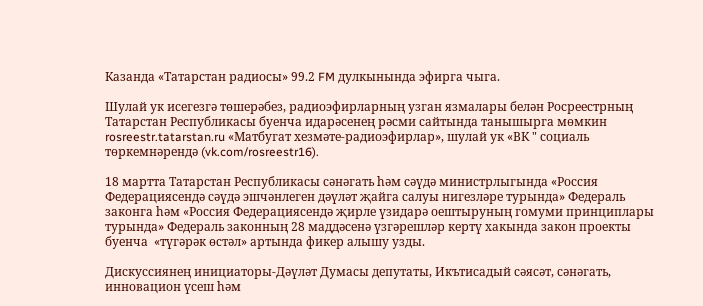Казанда «Татарстан радиосы» 99.2 FM дулкынында эфирга чыга.

Шулай ук исегезгә төшерәбез, радиоэфирларның узган язмалары белән Росреестрның Татарстан Республикасы буенча идарәсенең рәсми сайтында танышырга мөмкин rosreestr.tatarstan.ru «Матбугат хезмәте-радиоэфирлар», шулай ук «ВК " социаль төркемнәрендә (vk.com/rosreestr16).

18 мартта Татарстан Республикасы сәнәгать һәм сәүдә министрлыгында «Россия Федерациясендә сәүдә эшчәнлеген дәүләт җайга салуы нигезләре турында» Федераль законга һәм «Россия Федерациясендә җирле үзидарә оештыруның гомуми принциплары турында» Федераль законның 28 маддәсенә үзгәрешләр кертү хакында закон проекты буенча  «түгәрәк өстәл» артында фикер алышу узды.

Дискуссиянең инициаторы-Дәүләт Думасы депутаты, Икътисадый сәясәт, сәнәгать, инновацион үсеш һәм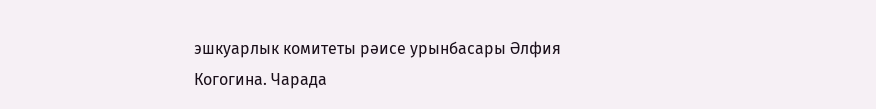эшкуарлык комитеты рәисе урынбасары Әлфия Когогина. Чарада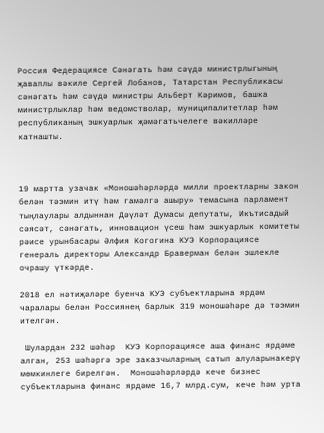Россия Федерациясе Сәнәгать һәм сәүдә министрлыгының җаваплы вәкиле Сергей Лобанов, Татарстан Республикасы сәнәгать һәм сәүдә министры Альберт Кәримов, башка министрлыклар һәм ведомстволар, муниципалитетлар һәм республиканың эшкуарлык җәмәгатьчелеге вәкилләре катнашты.



19 мартта узачак «Моношәһәрләрдә милли проектларны закон белән тәэмин итү һәм гамәлгә ашыру» темасына парламент тыңлаулары алдыннан Дәүләт Думасы депутаты, Икътисадый сәясәт, сәнәгать, инновацион үсеш һәм эшкуарлык комитеты рәисе урынбасары Әлфия Когогина КУЭ Корпорациясе генераль директоры Александр Браверман белән эшлекле очрашу үткәрде.

2018 ел нәтиҗәләре буенча КУЭ субъектларына ярдәм чаралары белән Россиянең барлык 319 моношәһәре дә тәэмин ителгән.

 Шулардан 232 шәһәр  КУЭ Корпорациясе аша финанс ярдәме алган, 253 шәһәргә эре заказчыларның сатып алуларынакерү мөмкинлеге бирелгән.  Моношәһәрләрдә кече бизнес субъектларына финанс ярдәме 16,7 млрд.сум, кече һәм урта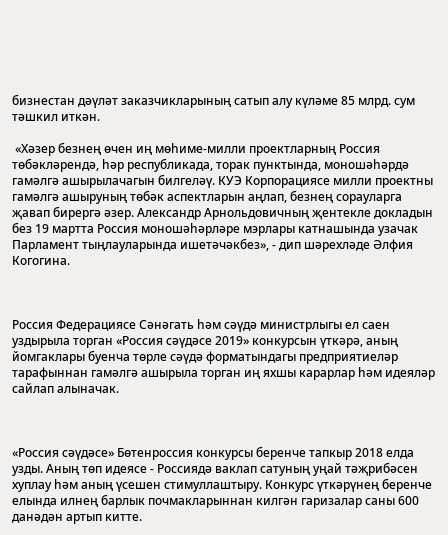бизнестан дәүләт заказчикларының сатып алу күләме 85 млрд. сум тәшкил иткән.

 «Хәзер безнең өчен иң мөһиме-милли проектларның Россия төбәкләрендә, һәр республикада, торак пунктында, моношәһәрдә гамәлгә ашырылачагын билгеләү. КУЭ Корпорациясе милли проектны гамәлгә ашыруның төбәк аспектларын аңлап, безнең сорауларга җавап бирергә әзер. Александр Арнольдовичның җентекле докладын без 19 мартта Россия моношәһәрләре мэрлары катнашында узачак Парламент тыңлауларында ишетәчәкбез», - дип шәрехләде Әлфия Когогина.



Россия Федерациясе Сәнәгать һәм сәүдә министрлыгы ел саен уздырыла торган «Россия сәүдәсе 2019» конкурсын үткәрә, аның йомгаклары буенча төрле сәүдә форматындагы предприятиеләр тарафыннан гамәлгә ашырыла торган иң яхшы карарлар һәм идеяләр сайлап алыначак.



«Россия сәүдәсе» Бөтенроссия конкурсы беренче тапкыр 2018 елда узды. Аның төп идеясе - Россиядә ваклап сатуның уңай тәҗрибәсен хуплау һәм аның үсешен стимуллаштыру. Конкурс үткәрүнең беренче елында илнең барлык почмакларыннан килгән гаризалар саны 600 данәдән артып китте.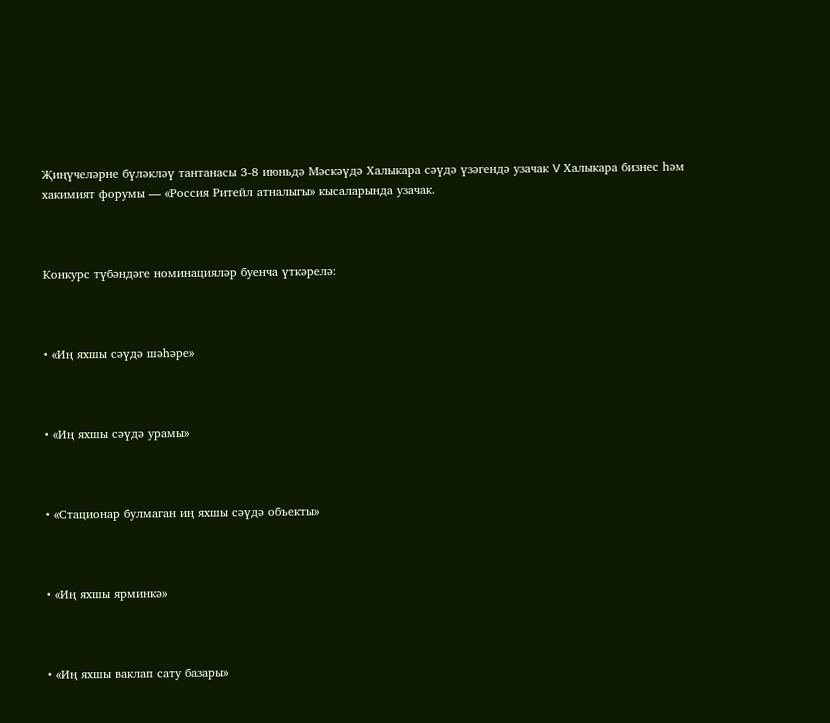Җиңүчеләрне бүләкләү тантанасы 3-8 июньдә Мәскәүдә Халыкара сәүдә үзәгендә узачак V Халыкара бизнес һәм хакимият форумы — «Россия Ритейл атналыгы» кысаларында узачак.



Конкурс түбәндәге номинацияләр буенча үткәрелә:



• «Иң яхшы сәүдә шәһәре»



• «Иң яхшы сәүдә урамы»



• «Стационар булмаган иң яхшы сәүдә объекты»



• «Иң яхшы ярминкә»



• «Иң яхшы ваклап сату базары»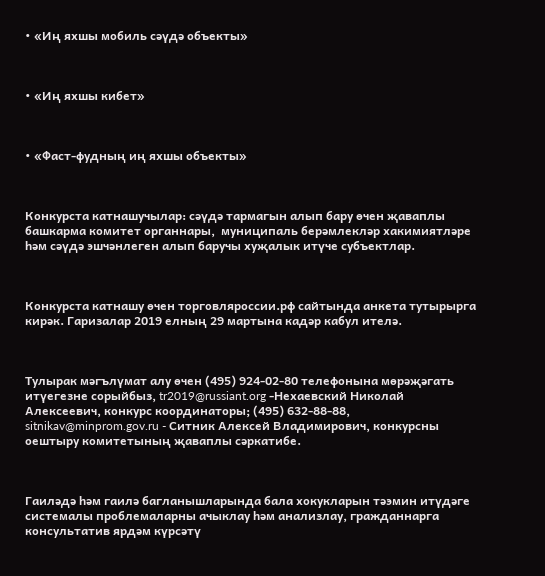• «Иң яхшы мобиль сәүдә объекты»



• «Иң яхшы кибет»



• «Фаст-фудның иң яхшы объекты»



Конкурста катнашучылар: сәүдә тармагын алып бару өчен җаваплы башкарма комитет органнары,  муниципаль берәмлекләр хакимиятләре һәм сәүдә эшчәнлеген алып баручы хуҗалык итүче субъектлар.



Конкурста катнашу өчен торговляроссии.рф сайтында анкета тутырырга кирәк. Гаризалар 2019 елның 29 мартына кадәр кабул ителә.



Тулырак мәгълүмат алу өчен (495) 924-02-80 телефонына мөрәҗәгать итүегезне сорыйбыз, tr2019@russiant.org -Нехаевский Николай Алексеевич, конкурс координаторы; (495) 632-88-88, sitnikav@minprom.gov.ru - Ситник Алексей Владимирович, конкурсны оештыру комитетының җаваплы сәркатибе.



Гаиләдә һәм гаилә багланышларында бала хокукларын тәэмин итүдәге системалы проблемаларны ачыклау һәм анализлау, гражданнарга консультатив ярдәм күрсәтү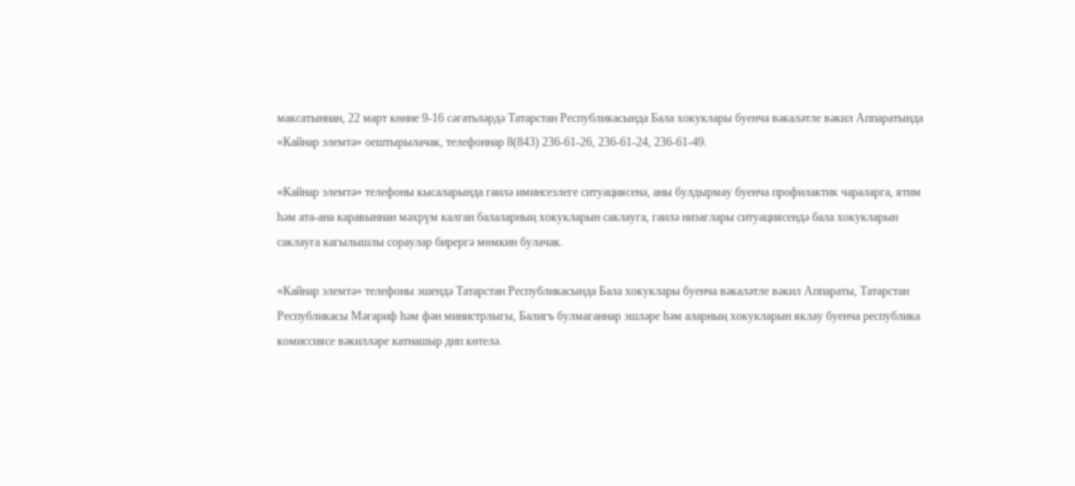максатыннан, 22 март көнне 9-16 сәгатьләрдә Татарстан Республикасында Бала хокуклары буенча вәкаләтле вәкил Аппаратында «Кайнар элемтә» оештырылачак, телефоннар 8(843) 236-61-26, 236-61-24, 236-61-49.

«Кайнар элемтә» телефоны кысаларында гаилә иминсезлеге ситуациясенә, аны булдырмау буенча профилактик чараларга, ятим һәм ата-ана каравыннан мәхрүм калган балаларның хокукларын саклауга, гаилә низаглары ситуациясендә бала хокукларын саклауга кагылышлы сораулар бирергә мөмкин булачак.

«Кайнар элемтә» телефоны эшендә Татарстан Республикасында Бала хокуклары буенча вәкаләтле вәкил Аппараты, Татарстан Республикасы Мәгариф һәм фән министрлыгы, Балигъ булмаганнар эшләре һәм аларның хокукларын яклау буенча республика комиссиясе вәкилләре катнашыр дип көтелә.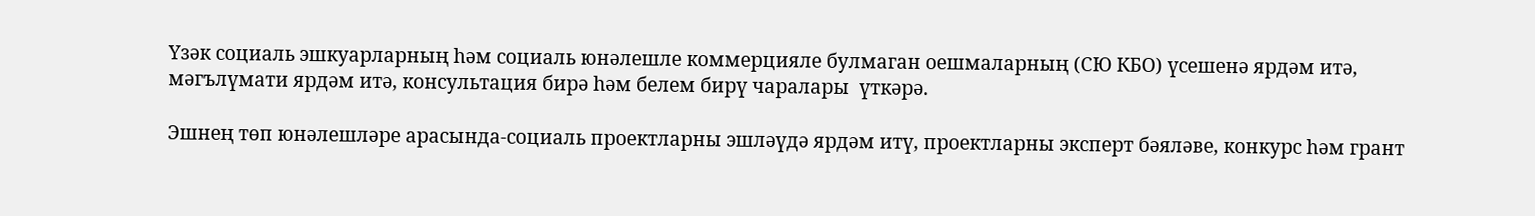Үзәк социаль эшкуарларның һәм социаль юнәлешле коммерцияле булмаган оешмаларның (СЮ КБО) үсешенә ярдәм итә, мәгълүмати ярдәм итә, консультация бирә һәм белем бирү чаралары  үткәрә.

Эшнең төп юнәлешләре арасында-социаль проектларны эшләүдә ярдәм итү, проектларны эксперт бәяләве, конкурс һәм грант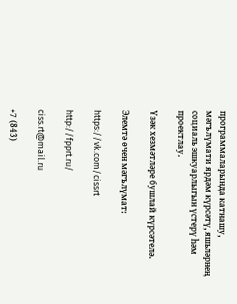программаларында катнашу, мәгълүмати ярдәм күрсәтү, яшьләрнең  социаль эшкуарлыгын үстерү һәм проектлау.

Үзәк хезмәтләре бушлай күрсәтелә.

Элемтә өчен мәгълүмат:

https://vk.com/cissrt

http://fpprt.ru/

ciss.rt@mail.ru

+7 (843)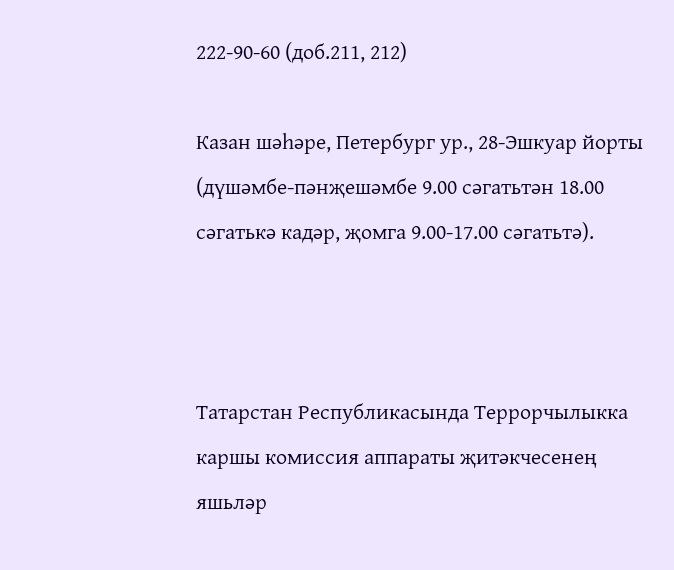222-90-60 (доб.211, 212)

Казан шәһәре, Петербург ур., 28-Эшкуар йорты (дүшәмбе-пәнҗешәмбе 9.00 сәгатьтән 18.00 сәгатькә кадәр, җомга 9.00-17.00 сәгатьтә).



Татарстан Республикасында Террорчылыкка каршы комиссия аппараты җитәкчесенең яшьләр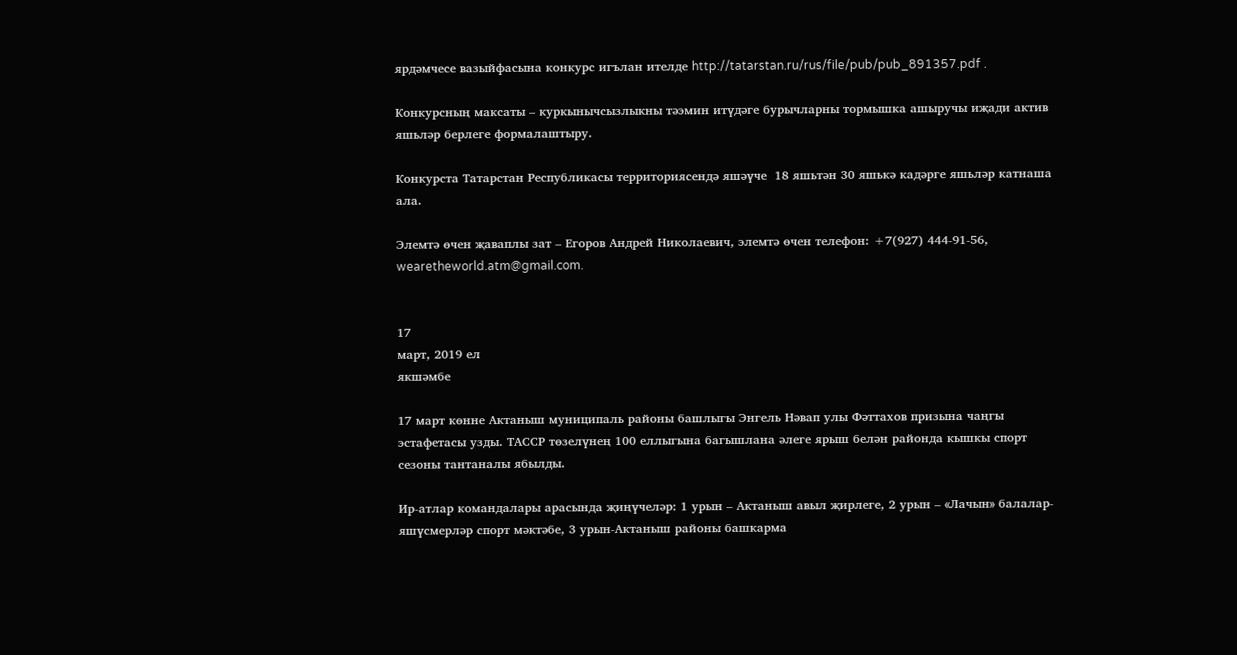ярдәмчесе вазыйфасына конкурс игълан ителде http://tatarstan.ru/rus/file/pub/pub_891357.pdf .

Конкурсның максаты – куркынычсызлыкны тәэмин итүдәге бурычларны тормышка ашыручы иҗади актив яшьләр берлеге формалаштыру.

Конкурста Татарстан Республикасы территориясендә яшәүче  18 яшьтән 30 яшькә кадәрге яшьләр катнаша ала.

Элемтә өчен җаваплы зат – Егоров Андрей Николаевич, элемтә өчен телефон: +7(927) 444-91-56, wearetheworld.atm@gmail.com.


17
март, 2019 ел
якшәмбе

17 март көнне Актаныш муниципаль районы башлыгы Энгель Нәвап улы Фәттахов призына чаңгы эстафетасы узды. ТАССР төзелүнең 100 еллыгына багышлана әлеге ярыш белән районда кышкы спорт сезоны тантаналы ябылды.

Ир-атлар командалары арасында җиңүчеләр: 1 урын – Актаныш авыл җирлеге, 2 урын – «Лачын» балалар-яшүсмерләр спорт мәктәбе, 3 урын-Актаныш районы башкарма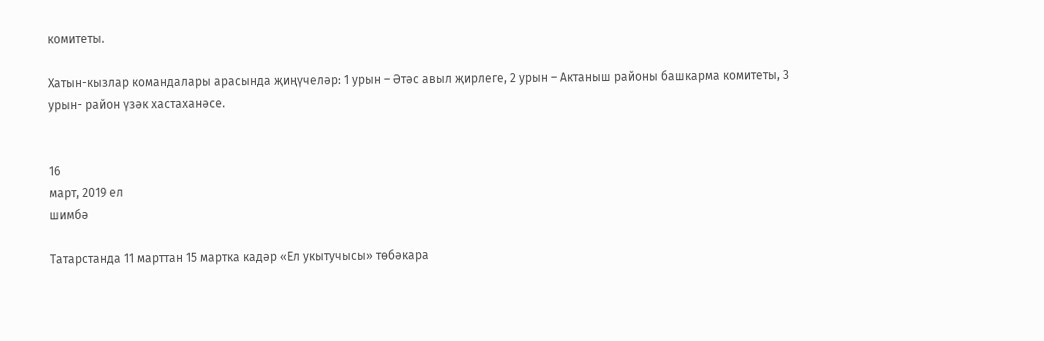комитеты.

Хатын-кызлар командалары арасында җиңүчеләр: 1 урын – Әтәс авыл җирлеге, 2 урын – Актаныш районы башкарма комитеты, 3 урын- район үзәк хастаханәсе.


16
март, 2019 ел
шимбә

Татарстанда 11 марттан 15 мартка кадәр «Ел укытучысы» төбәкара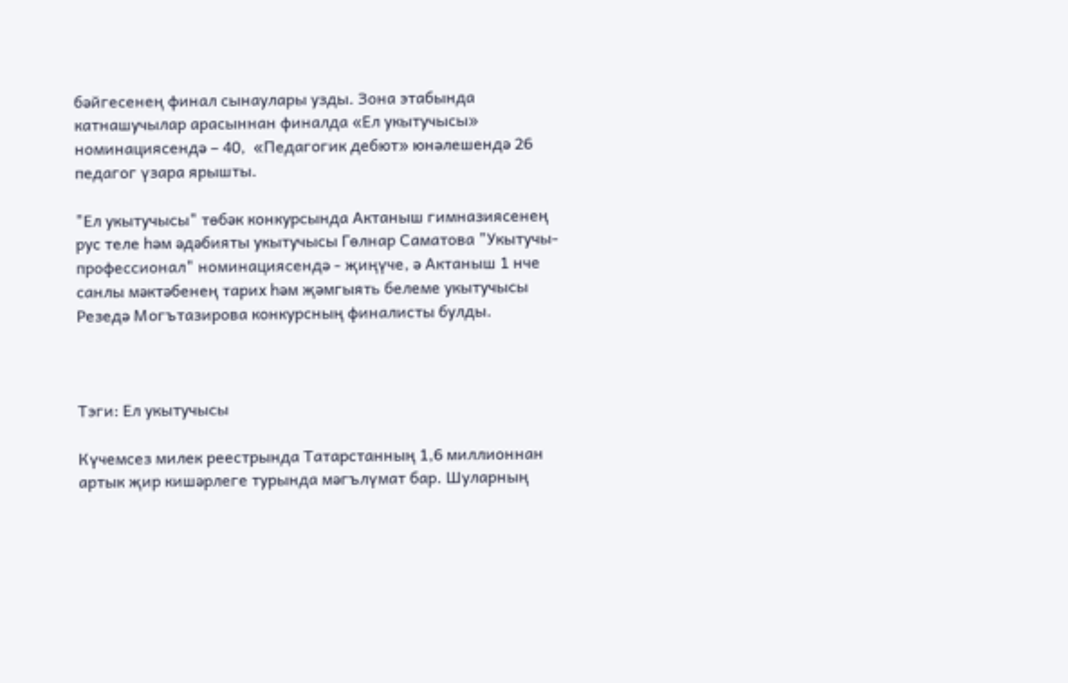бәйгесенең финал сынаулары узды. Зона этабында катнашучылар арасыннан финалда «Ел укытучысы» номинациясендә – 40,  «Педагогик дебют» юнәлешендә 26 педагог үзара ярышты.

"Ел укытучысы" төбәк конкурсында Актаныш гимназиясенең рус теле һәм әдәбияты укытучысы Гөлнар Саматова "Укытучы-профессионал" номинациясендә - җиңүче, ә Актаныш 1 нче санлы мәктәбенең тарих һәм җәмгыять белеме укытучысы Резедә Могътазирова конкурсның финалисты булды.



Тэги: Ел укытучысы

Күчемсез милек реестрында Татарстанның 1,6 миллионнан артык җир кишәрлеге турында мәгълүмат бар. Шуларның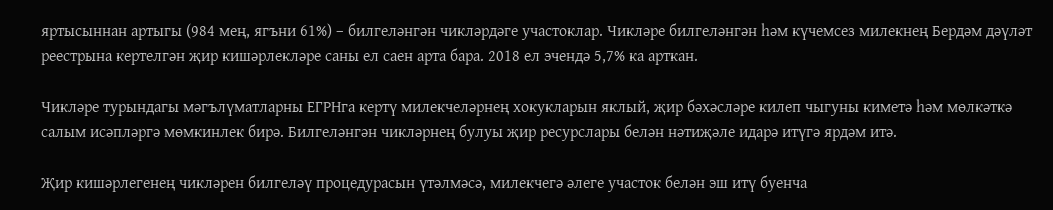яртысыннан артыгы (984 мең, ягъни 61%) – билгеләнгән чикләрдәге участоклар. Чикләре билгеләнгән һәм күчемсез милекнең Бердәм дәүләт реестрына кертелгән җир кишәрлекләре саны ел саен арта бара. 2018 ел эчендә 5,7% ка арткан.

Чикләре турындагы мәгълүматларны ЕГРНга кертү милекчеләрнең хокукларын яклый, җир бәхәсләре килеп чыгуны киметә һәм мөлкәткә салым исәпләргә мөмкинлек бирә. Билгеләнгән чикләрнең булуы җир ресурслары белән нәтиҗәле идарә итүгә ярдәм итә.

Җир кишәрлегенең чикләрен билгеләү процедурасын үтәлмәсә, милекчегә әлеге участок белән эш итү буенча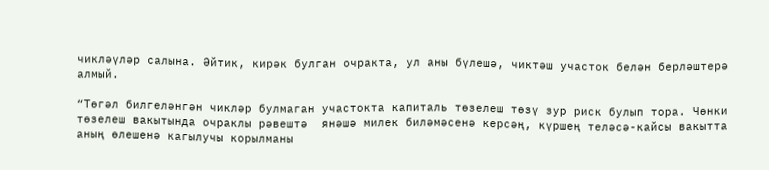чикләүләр салына. Әйтик, кирәк булган очракта, ул аны бүлешә, чиктәш участок белән берләштерә алмый.

“Төгәл билгеләнгән чикләр булмаган участокта капиталь төзелеш төзү зур риск булып тора. Чөнки төзелеш вакытында очраклы рәвештә  янәшә милек биләмәсенә керсәң, күршең теләсә-кайсы вакытта аның өлешенә кагылучы корылманы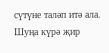сүтүне таләп итә ала. Шуңа күрә җир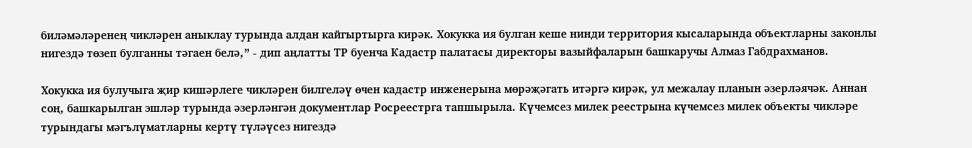биләмәләренең чикләрен аныклау турында алдан кайгыртырга кирәк. Хокукка ия булган кеше нинди территория кысаларында объектларны законлы нигездә төзеп булганны тәгаен белә,” - дип аңлатты ТР буенча Кадастр палатасы директоры вазыйфаларын башкаручы Алмаз Габдрахманов.

Хокукка ия булучыга җир кишәрлеге чикләрен билгеләү өчен кадастр инженерына мөрәҗәгать итәргә кирәк, ул межалау планын әзерләячәк. Аннан соң, башкарылган эшләр турында әзерләнгән документлар Росреестрга тапшырыла. Күчемсез милек реестрына күчемсез милек объекты чикләре турындагы мәгълүматларны кертү түләүсез нигездә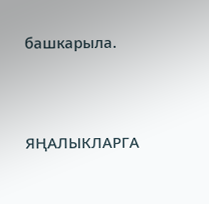башкарыла.




ЯҢАЛЫКЛАРГА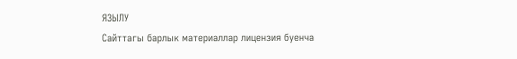ЯЗЫЛУ
Сайттагы барлык материаллар лицензия буенча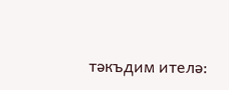тәкъдим ителә: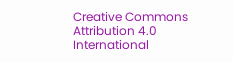Creative Commons Attribution 4.0 International